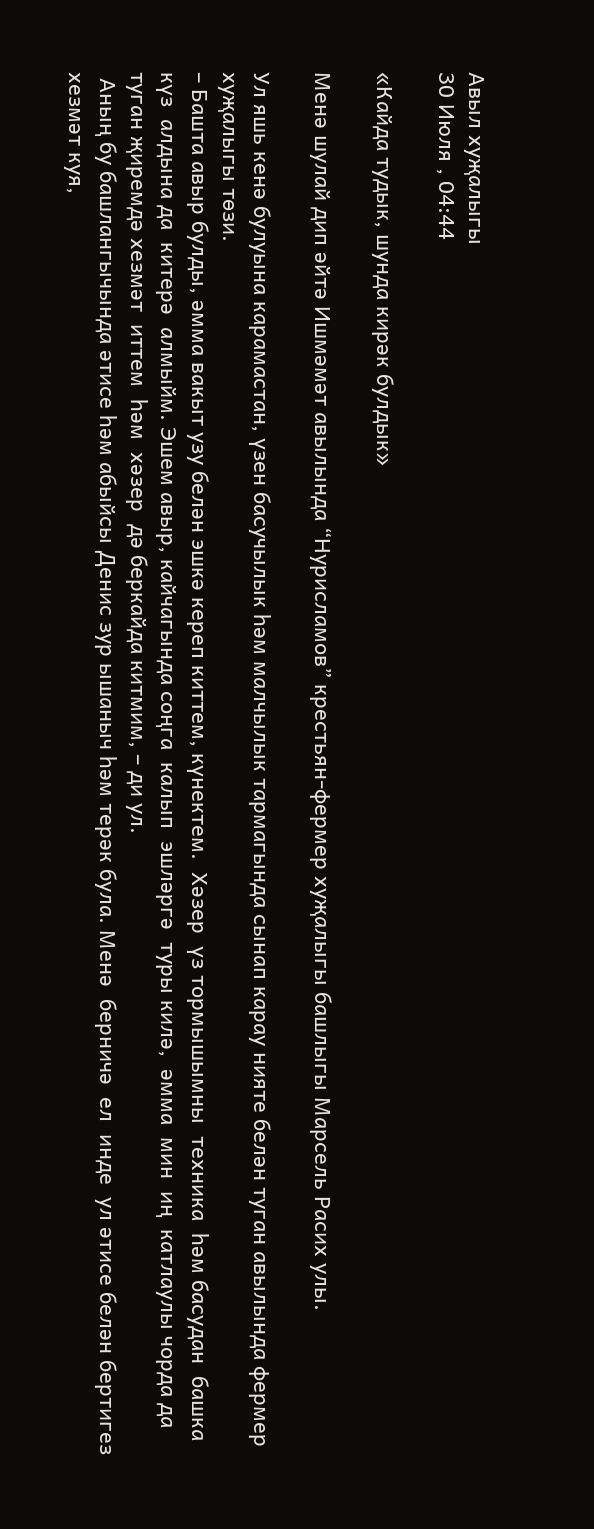Авыл хуҗалыгы
30 Июля , 04:44

«Кайда тудык, шунда кирәк булдык»

Менә шулай дип әйтә Ишмәмәт авылында “Нурисламов” крестьян-фермер хуҗалыгы башлыгы Марсель Расих улы.

Ул яшь кенә булуына карамастан, үзен басучылык һәм малчылык тармагында сынап карау нияте белән туган авылында фермер хуҗалыгы төзи.
– Башта авыр булды, әмма вакыт узу белән эшкә кереп киттем, күнектем.  Хәзер  үз тормышымны  техника  һәм басудан  башка  күз  алдына да  китерә  алмыйм. Эшем авыр, кайчагында соңга  калып  эшләргә  туры килә,  әмма  мин  иң  катлаулы чорда да туган җиремдә хезмәт  иттем  һәм  хәзер  дә беркайда китмим, – ди ул.
 Аның бу башлангычында әтисе һәм абыйсы Денис зур ышаныч һәм терәк була. Менә  берничә  ел  инде  ул әтисе белән бертигез хезмәт куя,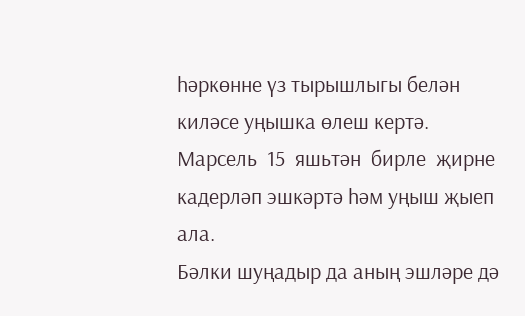һәркөнне үз тырышлыгы белән киләсе уңышка өлеш кертә. Марсель  15  яшьтән  бирле  җирне кадерләп эшкәртә һәм уңыш җыеп ала.
Бәлки шуңадыр да аның эшләре дә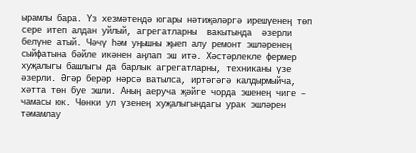ырамлы бара. Үз хезмәтендә югары нәтиҗәләргә ирешүенең төп сере итеп алдан уйлый, агрегатларны  вакытында  әзерли белүне атый. Чәчү һәм уңышны җыеп алу ремонт эшләренең сыйфатына бәйле икәнен аңлап эш итә. Хәстәрлекле фермер хуҗалыгы башлыгы да барлык агрегатларны, техниканы үзе әзерли. Әгәр берәр нәрсә ватылса, иртәгәгә калдырмыйча, хәтта төн буе эшли. Аның аеруча җәйге чорда эшенең чиге – чамасы юк. Чөнки ул үзенең хуҗалыгындагы урак эшләрен тәмамлау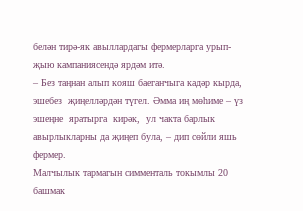белән тирә-як авыллардагы фермерларга урып-җыю кампаниясендә ярдәм итә.
– Без таңнан алып кояш баеганчыга кадәр кырда,  эшебез  җиңелләрдән түгел. Әмма иң мөһиме – үз эшеңне  яратырга  кирәк,  ул чакта барлык авырлыкларны да җиңеп була, – дип сөйли яшь фермер.
Малчылык тармагын симменталь токымлы 20 башмак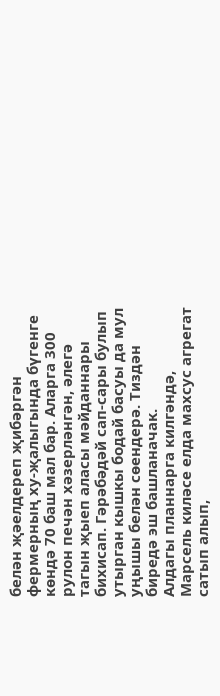белән җәелдереп җибәргән фермерның ху-җалыгында бүгенге көндә 70 баш мал бар. Аларга 300 рулон печән хәзерләнгән, әлегә тагын җыеп аласы мәйданнары бихисап. Гәрәбәдәй сап-сары булып утырган кышкы бодай басуы да мул уңышы белән сөендерә. Тиздән биредә эш башланачак.
Алдагы планнарга килгәндә, Марсель киләсе елда махсус агрегат сатып алып,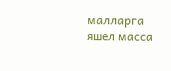малларга яшел масса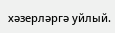хәзерләргә уйлый.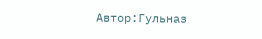Автор:Гульназ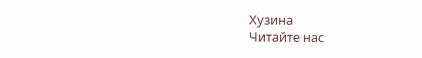Хузина
Читайте нас